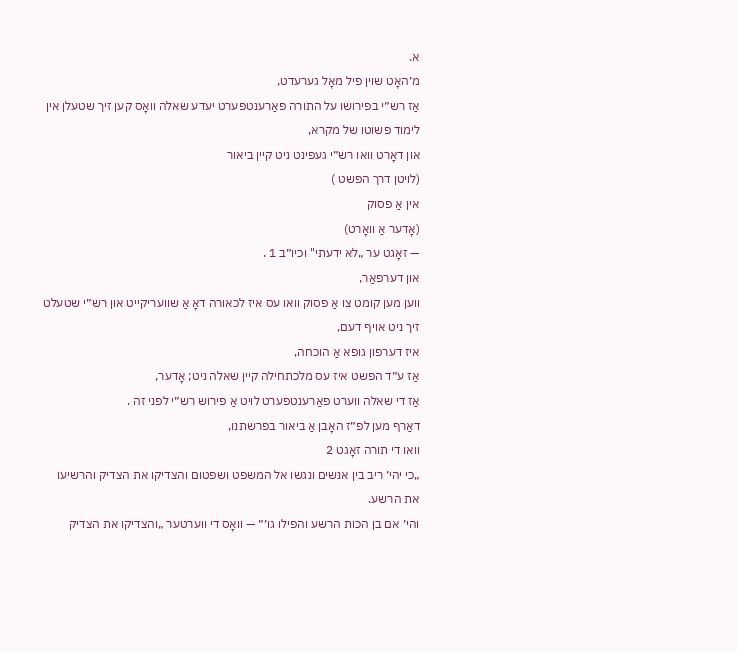א.
מ׳האָט שוין פיל מאָל גערעדט,
אַז רש״י בפירושו על התורה פאַרענטפערט יעדע שאלה וואָס קען זיך שטעלן אין לימוד פשוטו של מקרא,
און דאָרט וואו רש״י געפינט ניט קיין ביאור
(לויטן דרך הפשט )
אין אַ פסוק
(אָדער אַ וואָרט)
— זאָגט ער „לא ידעתי" וכיו״ב 1 .
און דערפאַר,
ווען מען קומט צו אַ פסוק וואו עס איז לכאורה דאָ אַ שוועריקייט און רש״י שטעלט זיך ניט אויף דעם,
איז דערפון גופא אַ הוכחה,
אַז ע״ד הפשט איז עס מלכתחילה קיין שאלה ניט; אָדער,
אַז די שאלה ווערט פאַרענטפערט לויט אַ פירוש רש״י לפני זה .
דאַרף מען לפ״ז האָבן אַ ביאור בפרשתנו,
וואו די תורה זאָגט 2
„כי יהי׳ ריב בין אנשים ונגשו אל המשפט ושפטום והצדיקו את הצדיק והרשיעו את הרשע.
והי׳ אם בן הכות הרשע והפילו גו׳״ — וואָס די ווערטער „והצדיקו את הצדיק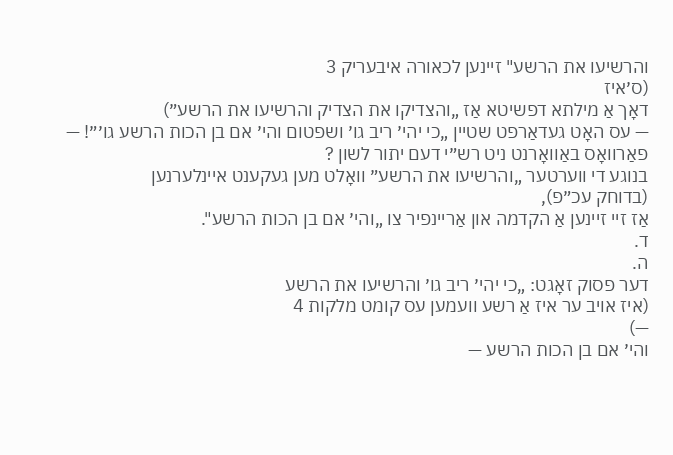והרשיעו את הרשע" זיינען לכאורה איבעריק 3
(ס׳איז
דאָך אַ מילתא דפשיטא אַז „והצדיקו את הצדיק והרשיעו את הרשע״)
— עס האָט געדאַרפט שטיין „כי יהי׳ ריב גו׳ ושפטום והי׳ אם בן הכות הרשע גו׳״! — פאַרוואָס באַוואָרנט ניט רש״י דעם יתור לשון ?
בנוגע די ווערטער „והרשיעו את הרשע״ וואָלט מען געקענט איינלערנען
(בדוחק עכ״פ),
אַז זיי זיינען אַ הקדמה און אַריינפיר צו „והי׳ אם בן הכות הרשע".
ד.
ה.
דער פסוק זאָגט: „כי יהי׳ ריב גו׳ והרשיעו את הרשע
(איז אויב ער איז אַ רשע וועמען עס קומט מלקות 4
—)
והי׳ אם בן הכות הרשע —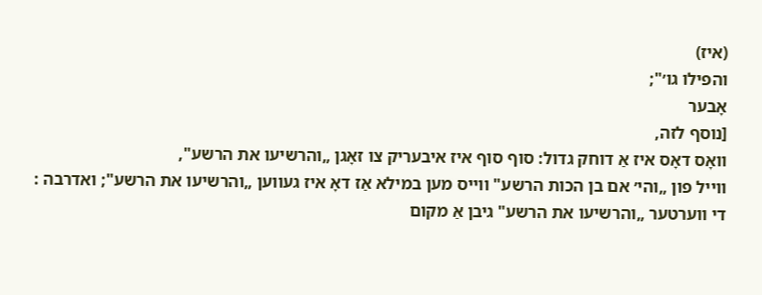(איז)
והפילו גו׳";
אָבער
[נוסף לזה,
וואָס דאָס איז אַ דוחק גדול: סוף סוף איז איבעריק צו זאָגן „והרשיעו את הרשע",
ווייל פון „והי׳ אם בן הכות הרשע" ווייס מען במילא אַז דאָ איז געווען „והרשיעו את הרשע"; ואדרבה : די ווערטער „והרשיעו את הרשע" גיבן אַ מקום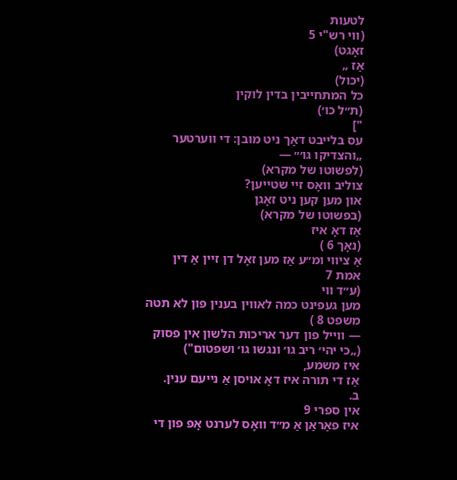לטעות
(ווי רש"י 5
זאָגט)
אַז „
(יכול)
כל המתחייבין בדין לוקין
(ת״ל כו׳)
"]
עס בלייבט דאָך ניט מובן: די ווערטער „והצדיקו גו׳״ —
(לפשוטו של מקרא)
צוליב וואָס זיי שטייען?
און מען קען ניט זאָגן
(בפשוטו של מקרא)
אַז דאָ איז
(נאָך 6 )
אַ ציווי ומ״ע אַז מען זאָל דן זיין אַ דין אמת 7
(ע״ד ווי
מען געפינט כמה לאווין בענין פון לא תטה משפט 8 )
— ווייל פון דער אריכות הלשון אין פסוק
(„כי יהי׳ ריב גו׳ ונגשו גו׳ ושפטום")
איז משמע,
אַז די תורה איז דאָ אויסן אַ נייעם ענין.
ב.
אין ספרי 9
איז פאַראַן אַ מ״ד וואָס לערנט אָפּ פון די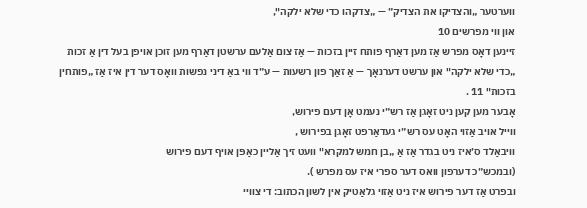ווערטער „והצדיקו את הצדיק״ — „צדקהו כדי שלא ילקה",
און ווי מפרשים 10
זיינען דאָס מפרש אַז מען דאַרף פותח זיין בזכות — אַז צום אַלעם ערשטן דאַרף מען זוכן אויפן בעל דין אַ זכות „כדי שלא ילקה" און ערשט דערנאָך — אַ זאַך פון רשעות — ע״ד ווי באַ דיני נפשות וואָס דער דין איז אַז „פותחין בזכות" 11 .
אָבער מען קען ניט זאָגן אַז רש״י נעמט אָן דעם פירוש,
ווייל אויב אַזוי האָט עס רש״י געדאַרפט זאָגן בפירוש ,
וויבאַלד ס׳איז ניט בגדר אַז אַ „בן חמש למקרא" וועט זיך אַליין כאַפּן אויף דעם פירוש
(ובמכש״כ דערפון וואס דער ספרי איז עס מפרש ).
ובפרט אַז דער פירוש איז ניט אַזוי גלאַטיק אין לשון הכתוב: די צוויי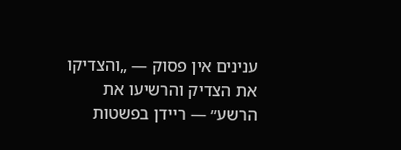ענינים אין פסוק — „והצדיקו את הצדיק והרשיעו את הרשע״ — ריידן בפשטות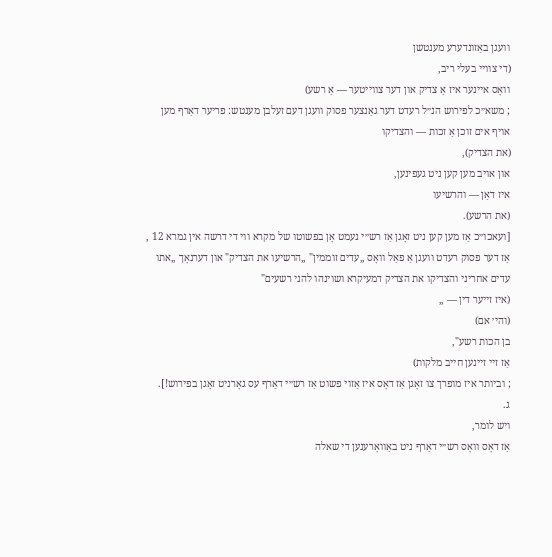וועגן באַזונדערע מענטשן
(די צוויי בעלי ריב,
וואָס איינער איז אַ צדיק און דער צווייטער — אַ רשע)
; משא״כ לפירוש הנ״ל רעדט דער גאַנצער פסוק וועגן דעם זעלבן מענטש: פריער דאַרף מען אויף אים זוכן אַ זכות — והצדיקו
(את הצדיק),
און אויב מען קען ניט געפינען,
איז דאַן — והרשיעו
(את הרשע).
[ועאכו״כ אַז מען קען ניט זאָגן אַז רש״י נעמט אָן בפשוטו של מקרא ווי די דרשה אין גמרא 12 ,
אַז דער פסוק רעדט וועגן אַ פאַל וואָס „עדים זוממין" „הרשיעו את הצדיק" און דערנאָך „אתו עדים אחריני והצדיקו את הצדיק דמעיקרא ושוינהו להני רשעים"
(איז זייער דין — „
(והי׳ אם)
בן הכות רשע",
אַז זיי זיינען חייב מלקות)
; וביותר איז מופרך צו זאָגן אַז דאָס איז אַזוי פשוט אַז רש״י דאַרף עס גאָרניט זאָגן בפירוש!].
ג.
ויש לומר,
אַז דאָס וואָס רש״י דאַרף ניט באַוואָרענען די שאלה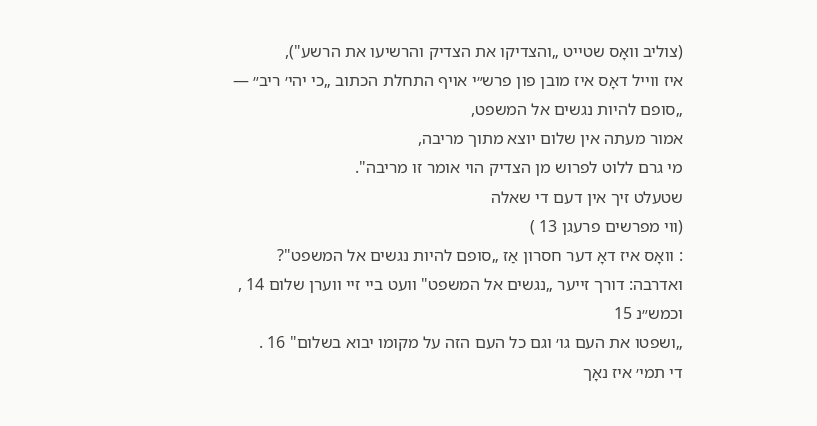(צוליב וואָס שטייט „והצדיקו את הצדיק והרשיעו את הרשע"),
איז ווייל דאָס איז מובן פון פרש״י אויף התחלת הכתוב „כי יהי׳ ריב״ — „סופם להיות נגשים אל המשפט,
אמור מעתה אין שלום יוצא מתוך מריבה,
מי גרם ללוט לפרוש מן הצדיק הוי אומר זו מריבה".
שטעלט זיך אין דעם די שאלה
(ווי מפרשים פרעגן 13 )
: וואָס איז דאָ דער חסרון אַז „סופם להיות נגשים אל המשפט"?
ואדרבה: דורך זייער „נגשים אל המשפט" וועט ביי זיי ווערן שלום 14 ,
וכמש״נ 15
„ושפטו את העם גו׳ וגם כל העם הזה על מקומו יבוא בשלום" 16 .
די תמי׳ איז נאָך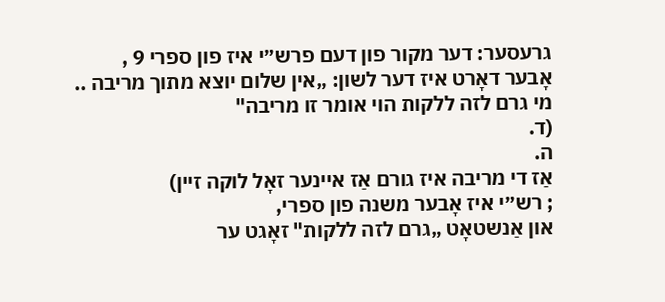גרעסער: דער מקור פון דעם פרש״י איז פון ספרי 9 ,
אָבער דאָרט איז דער לשון: „אין שלום יוצא מתוך מריבה ..
מי גרם לזה ללקות הוי אומר זו מריבה"
(ד.
ה.
אַז די מריבה איז גורם אַז איינער זאָל לוקה זיין)
; רש״י איז אָבער משנה פון ספרי,
און אַנשטאָט „גרם לזה ללקות" זאָגט ער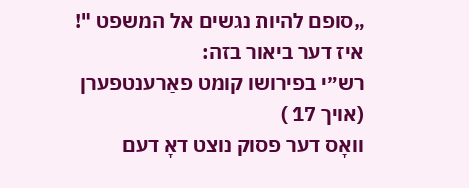„סופם להיות נגשים אל המשפט "!
איז דער ביאור בזה:
רש״י בפירושו קומט פאַרענטפערן
(אויך 17 )
וואָס דער פסוק נוצט דאָ דעם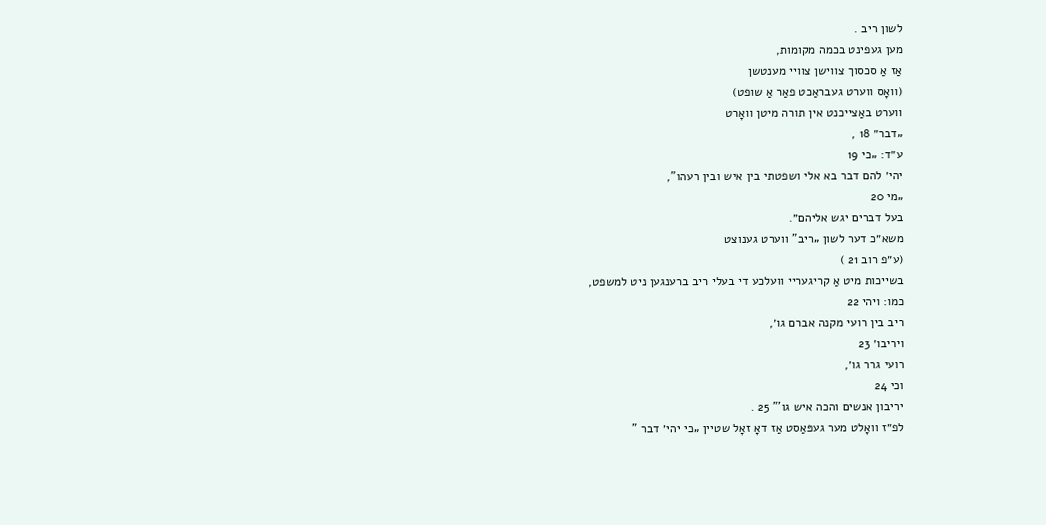לשון ריב .
מען געפינט בכמה מקומות,
אַז אַ סכסוך צווישן צוויי מענטשן
(וואָס ווערט געבראַכט פאַר אַ שופט)
ווערט באַצייכנט אין תורה מיטן וואָרט
„דבר״ 18 ,
ע״ד: „כי 19
יהי׳ להם דבר בא אלי ושפטתי בין איש ובין רעהו",
„מי 20
בעל דברים יגש אליהם״.
משא״כ דער לשון „ריב" ווערט גענוצט
(ע״פ רוב 21 )
בשייכות מיט אַ קריגעריי וועלכע די בעלי ריב ברענגען ניט למשפט,
כמו: ויהי 22
ריב בין רועי מקנה אברם גו׳,
ויריבו׳ 23
רועי גרר גו׳,
וכי 24
יריבון אנשים והכה איש גו'" 25 .
לפ״ז וואָלט מער געפּאַסט אַז דאָ זאָל שטיין „כי יהי׳ דבר "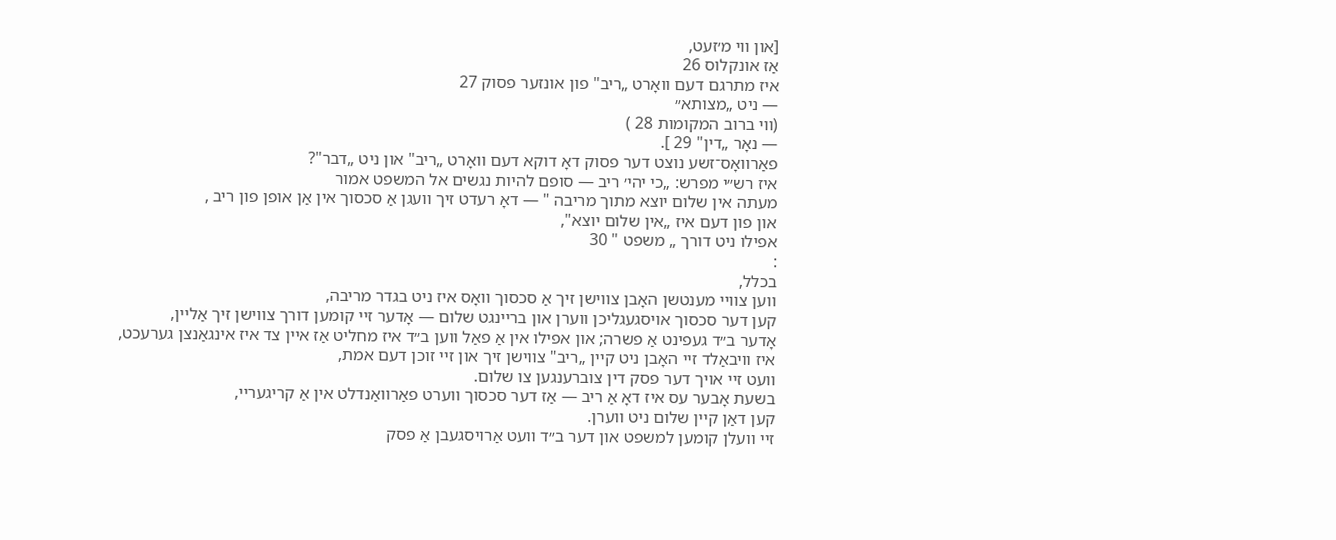[און ווי מ׳זעט,
אַז אונקלוס 26
איז מתרגם דעם וואָרט „ריב" פון אונזער פסוק 27
— ניט „מצותא״
(ווי ברוב המקומות 28 )
— נאָר „דין" 29 ].
פאַרוואָס־זשע נוצט דער פסוק דאָ דוקא דעם וואָרט „ריב" און ניט „דבר"?
איז רש״י מפרש: „כי יהי׳ ריב — סופם להיות נגשים אל המשפט אמור
מעתה אין שלום יוצא מתוך מריבה " — דאָ רעדט זיך וועגן אַ סכסוך אין אַן אופן פון ריב ,
און פון דעם איז „אין שלום יוצא",
אפילו ניט דורך „ משפט " 30
:
בכלל,
ווען צוויי מענטשן האָבן צווישן זיך אַ סכסוך וואָס איז ניט בגדר מריבה,
קען דער סכסוך אויסגעגליכן ווערן און בריינגט שלום — אָדער זיי קומען דורך צווישן זיך אַליין,
אָדער ב״ד געפינט אַ פשרה; און אפילו אין אַ פאַל ווען ב״ד איז מחליט אַז איין צד איז אינגאַנצן גערעכט,
איז וויבאַלד זיי האָבן ניט קיין „ריב" צווישן זיך און זיי זוכן דעם אמת,
וועט זיי אויך דער פסק דין צוברענגען צו שלום.
בשעת אָבער עס איז דאָ אַ ריב — אַז דער סכסוך ווערט פאַרוואַנדלט אין אַ קריגעריי,
קען דאַן קיין שלום ניט ווערן.
זיי וועלן קומען למשפט און דער ב״ד וועט אַרויסגעבן אַ פסק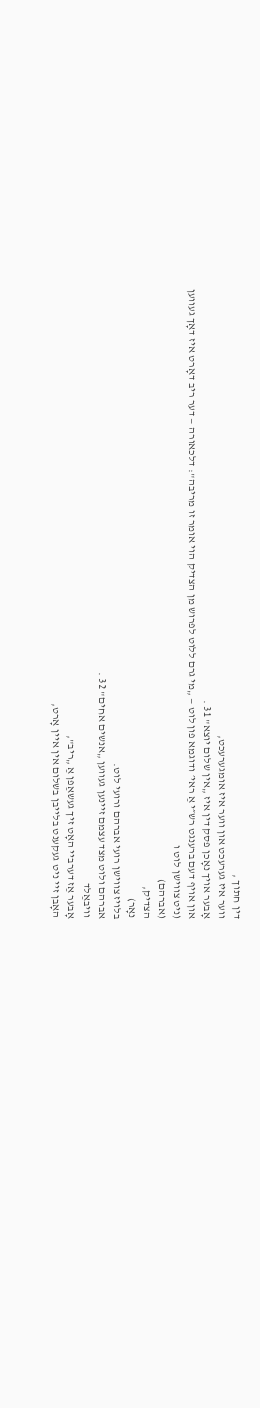דין חתוך ,
ווער איז גערעכט און ווער איז אומגערעכט,
אָבער אויך נאָכן פסק דין איז „אין שלום יוצא" 31 .
און אויף דעם ברענגט רש״י אַ ראי׳ ודוגמא פון לוט — „מי גרם ללוט לפרוש מן הצדיק הוי אומר זו מריבה": דלכאורה — דער ריב דאָרט איז דאָך געווען
(ניט צווישן לוט ו
(אברהם)
הצדיק,
נאָר)
בלויז צווישן רועי אברהם ורועי לוט.
אברהם ולוט מצד עצמם זיינען געווען „אנשים אחים" 32 .
וויבאַלד
אָבער אַז דערביי האָט זיך געשאַפן אַ „ריב",
האָבן זיי ניט געקענט בלייבן בשלום אין איין אָרט,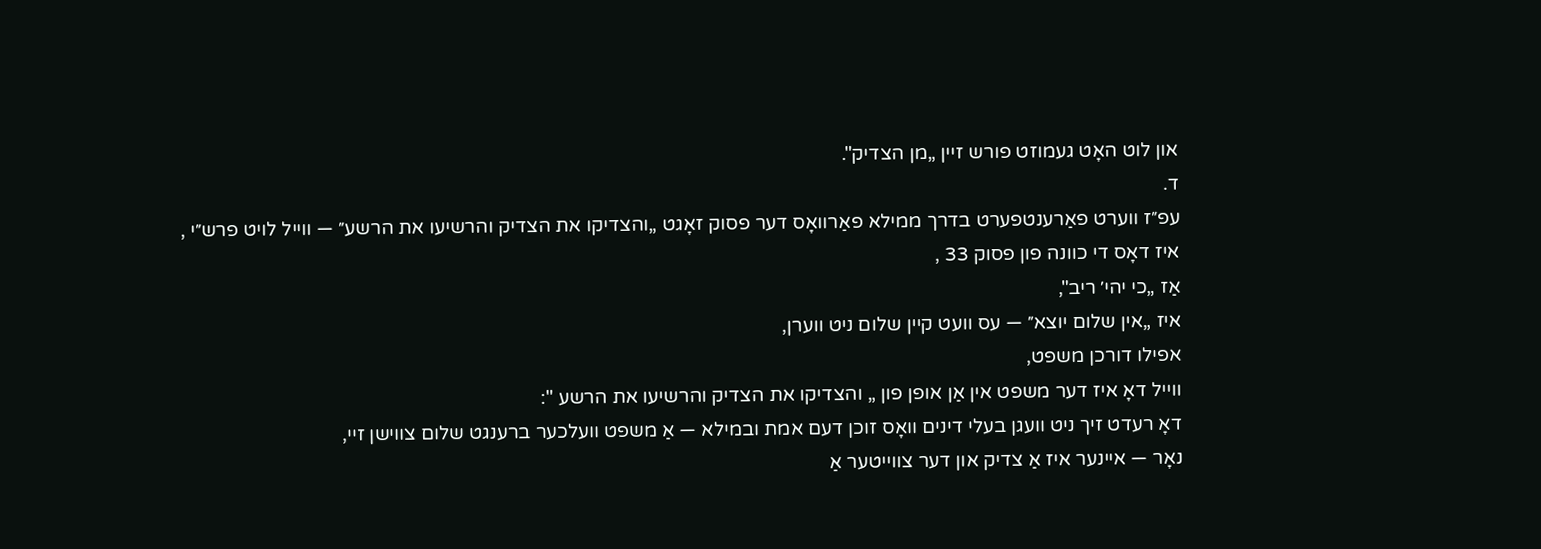און לוט האָט געמוזט פורש זיין „מן הצדיק".
ד.
עפ״ז ווערט פאַרענטפערט בדרך ממילא פאַרוואָס דער פסוק זאָגט „והצדיקו את הצדיק והרשיעו את הרשע״ — ווייל לויט פרש״י ,
איז דאָס די כוונה פון פסוק 33 ,
אַז „כי יהי׳ ריב",
איז „אין שלום יוצא״ — עס וועט קיין שלום ניט ווערן,
אפילו דורכן משפט,
ווייל דאָ איז דער משפט אין אַן אופן פון „ והצדיקו את הצדיק והרשיעו את הרשע ":
דאָ רעדט זיך ניט וועגן בעלי דינים וואָס זוכן דעם אמת ובמילא — אַ משפט וועלכער ברענגט שלום צווישן זיי,
נאָר — איינער איז אַ צדיק און דער צווייטער אַ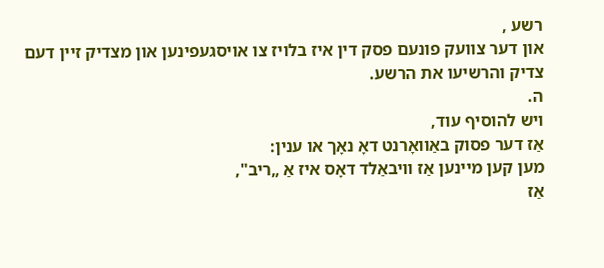רשע ,
און דער צוועק פונעם פסק דין איז בלויז צו אויסגעפינען און מצדיק זיין דעם צדיק והרשיעו את הרשע.
ה.
ויש להוסיף עוד,
אַז דער פסוק באַוואָרנט דאָ נאָך או ענין:
מען קען מיינען אַז וויבאַלד דאָס איז אַ „ריב",
אַז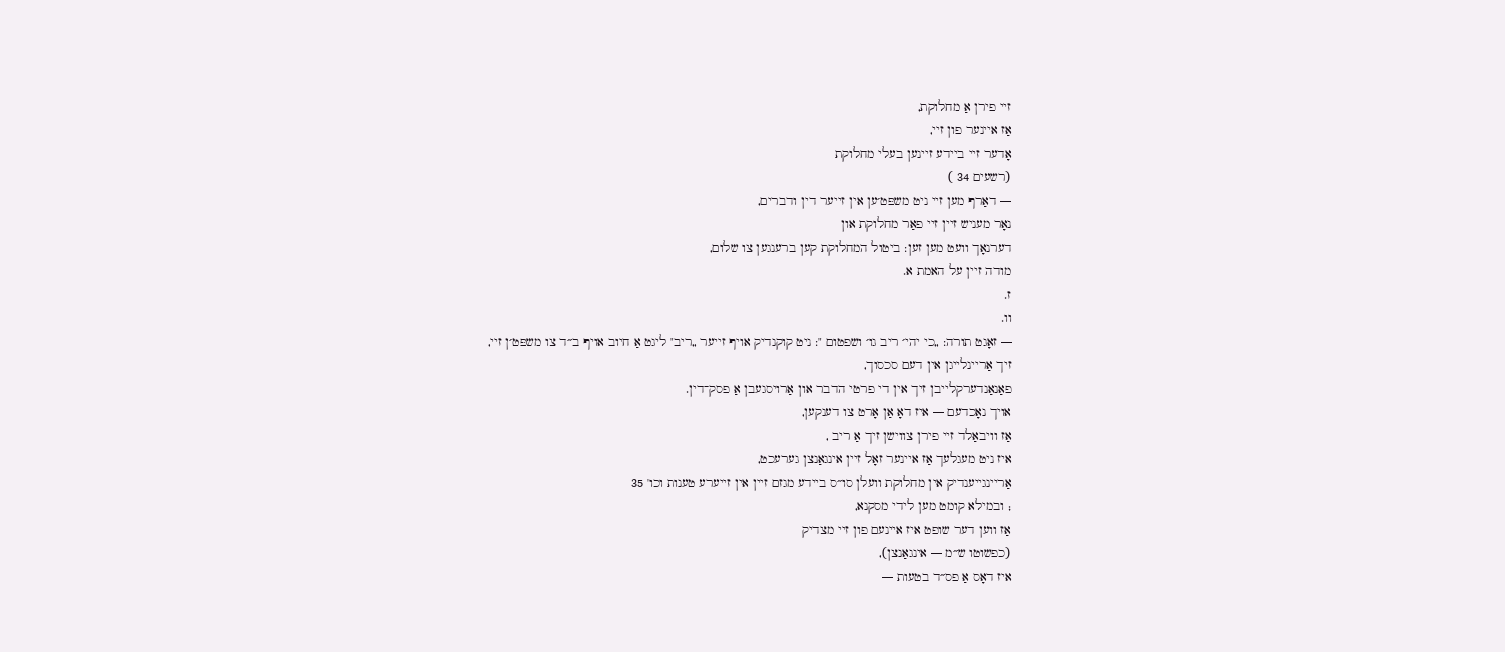זיי פירן אַ מחלוקת,
אַז איינער פון זיי,
אָדער זיי ביידע זיינען בעלי מחלוקת
(רשעים 34 )
— דאַרף מען זיי ניט משפּט׳ען אין זייער דין ודברים,
נאָר מעניש זיין זיי פאַר מחלוקת און
דערנאָך וועט מען זען: ביטול המחלוקת קען ברענגען צו שלום,
מודה זיין על האמת א.
ז.
וו.
— זאָגט תורה: „כי יהי׳ ריב גו׳ ושפטום ": ניט קוקנדיק אויף זייער „ריב" ליגט אַ חיוב אויף ב״ד צו משפּט׳ן זיי,
זיך אַריינלייגן אין דעם סכסוך,
פאַנאַנדערקלייבן זיך אין די פרטי הדבר און אַרויסגעבן אַ פסק־דין.
אויך נאָכדעם — איז דאָ אַן אָרט צו דענקען,
אַז וויבאַלד זיי פירן צווישן זיך אַ ריב ,
איז ניט מעגלעך אַז איינער זאָל זיין אינגאַנצן גערעכט,
אַריינגייענדיק אין מחלוקת וועלן סו״ס ביידע מגזם זיין אין זייערע טענות וכו' 35
; ובמילא קומט מען לידי מסקנא,
אַז ווען דער שופט איז איינעם פון זיי מצדיק
(כפשוטו ש״מ — אינגאַנצן),
איז דאָס אַ פס״ד בטעות —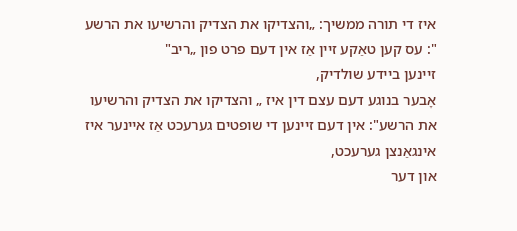איז די תורה ממשיך: „והצדיקו את הצדיק והרשיעו את הרשע ": עס קען טאַקע זיין אַז אין דעם פרט פון „ריב"
זיינען ביידע שולדיק,
אָבער בנוגע דעם עצם דין איז „ והצדיקו את הצדיק והרשיעו את הרשע": אין דעם זיינען די שופטים גערעכט אַז איינער איז אינגאַנצן גערעכט,
און דער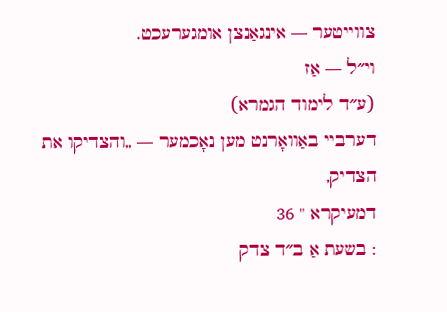צווייטער — אינגאַנצן אומגערעכט.
וי״ל — אַז
(ע״ד לימוד הגמרא)
דערביי באַוואָרנט מען נאָכמער — „והצדיקו את הצדיק,
דמעיקרא " 36
: בשעת אַ ב״ד צדק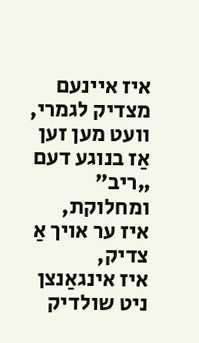איז איינעם מצדיק לגמרי,
וועט מען זען אַז בנוגע דעם „ריב" ומחלוקת,
איז ער אויך אַ צדיק,
איז אינגאַנצן ניט שולדיק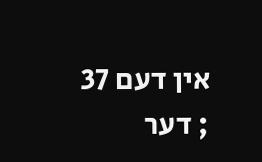אין דעם 37
; דער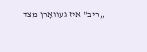„ריב" איז געוואָרן מצד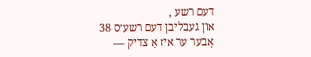דעם רשע ,
און געבליבן דעם רשע׳ס 38
אָבער ער איז אַ צדיק —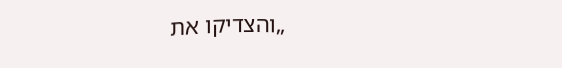„והצדיקו את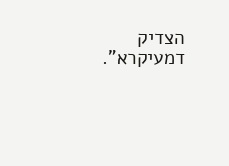הצדיק דמעיקרא".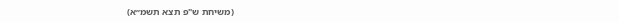(משיחת ש"פ תצא תשמ״א)